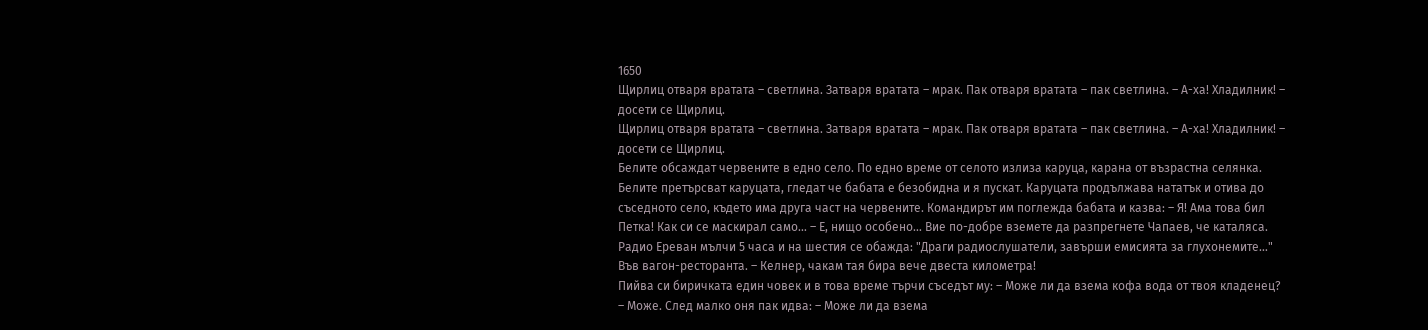1650
Щирлиц отваря вратата – светлина. Затваря вратата – мрак. Пак отваря вратата – пак светлина. – А-ха! Хладилник! – досети се Щирлиц.
Щирлиц отваря вратата – светлина. Затваря вратата – мрак. Пак отваря вратата – пак светлина. – А-ха! Хладилник! – досети се Щирлиц.
Белите обсаждат червените в едно село. По едно време от селото излиза каруца, карана от възрастна селянка. Белите претърсват каруцата, гледат че бабата е безобидна и я пускат. Каруцата продължава нататък и отива до съседното село, където има друга част на червените. Командирът им поглежда бабата и казва: – Я! Ама това бил Петка! Как си се маскирал само… – Е, нищо особено… Вие по-добре вземете да разпрегнете Чапаев, че каталяса.
Радио Ереван мълчи 5 часа и на шестия се обажда: "Драги радиослушатели, завърши емисията за глухонемите…"
Във вагон-ресторанта. – Келнер, чакам тая бира вече двеста километра!
Пийва си биричката един човек и в това време търчи съседът му: – Може ли да взема кофа вода от твоя кладенец? – Може. След малко оня пак идва: – Може ли да взема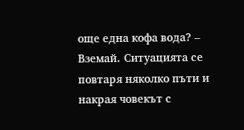още една кофа вода? – Вземай. Ситуацията се повтаря няколко пъти и накрая човекът с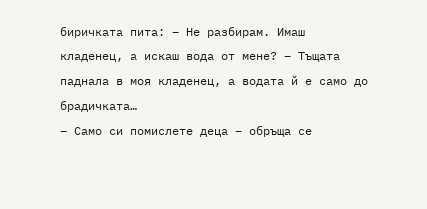биричката пита: – Не разбирам. Имаш кладенец, а искаш вода от мене? – Тъщата паднала в моя кладенец, а водата й е само до брадичката…
– Само си помислете деца – обръща се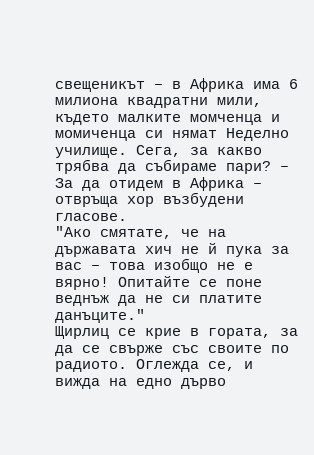свещеникът – в Африка има 6 милиона квадратни мили, където малките момченца и момиченца си нямат Неделно училище. Сега, за какво трябва да събираме пари? – За да отидем в Африка – отвръща хор възбудени гласове.
"Ако смятате, че на държавата хич не й пука за вас – това изобщо не е вярно! Опитайте се поне веднъж да не си платите данъците."
Щирлиц се крие в гората, за да се свърже със своите по радиото. Оглежда се, и вижда на едно дърво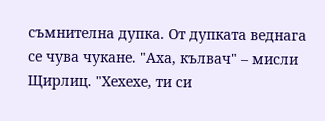съмнителна дупка. От дупката веднага се чува чукане. "Аха, кълвач" – мисли Щирлиц. "Хехехе, ти си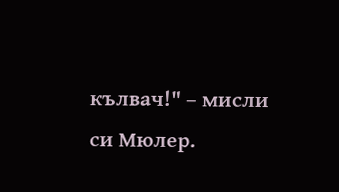кълвач!" – мисли си Мюлер.